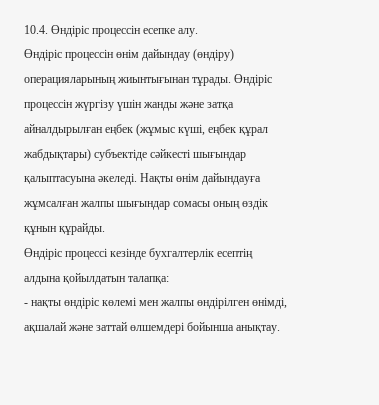10.4. Өндіріс процессін есепке алу.
Өндіріс процессін өнім дайындау (өндіру) операцияларының жиынтығынан тұрады. Өндіріс процессін жүргізу үшін жанды және затқа айналдырылған еңбек (жұмыс күші, еңбек құрал жабдықтары) субъектіде сәйкесті шығындар қалыптасуына әкеледі. Нақты өнім дайындауға жұмсалған жалпы шығындар сомасы оның өздік құнын құрайды.
Өндіріс процессі кезінде бухгалтерлік есептің алдына қойылдатын талапқа:
- нақты өндіріс көлемі мен жалпы өндірілген өнімді, ақшалай және заттай өлшемдері бойынша анықтау.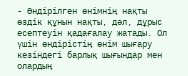- Өндірілген өнімнің нақты өздік құнын нақты, дәл, дұрыс есептеуін қадағалау жатады. Ол үшін өндірістің өнім шығару кезіндегі барлық шығындар мен олардың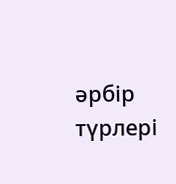әрбір түрлері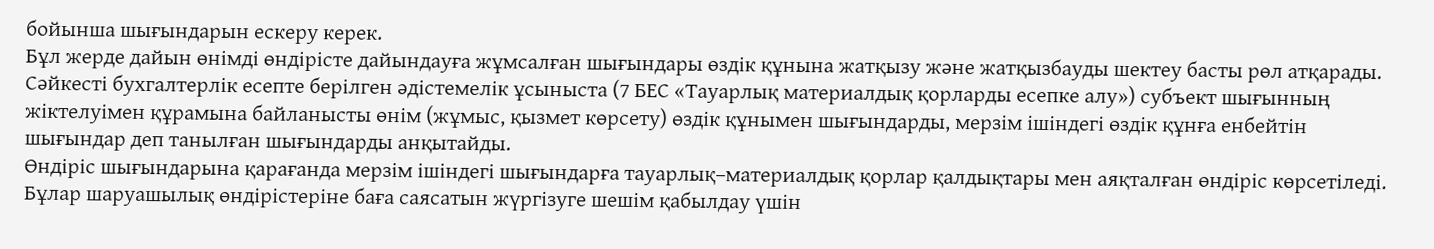бойынша шығындарын ескеру керек.
Бұл жерде дайын өнімді өндірісте дайындауға жұмсалған шығындары өздік құнына жатқызу және жатқызбауды шектеу басты рөл атқарады. Сәйкесті бухгалтерлік есепте берілген әдістемелік ұсыныста (7 БЕС «Тауарлық материалдық қорларды есепке алу») субъект шығынның жіктелуімен құрамына байланысты өнім (жұмыс, қызмет көрсету) өздік құнымен шығындарды, мерзім ішіндегі өздік құнға енбейтін шығындар деп танылған шығындарды анқытайды.
Өндіріс шығындарына қарағанда мерзім ішіндегі шығындарға тауарлық–материалдық қорлар қалдықтары мен аяқталған өндіріс көрсетіледі.
Бұлар шаруашылық өндірістеріне баға саясатын жүргізуге шешім қабылдау үшін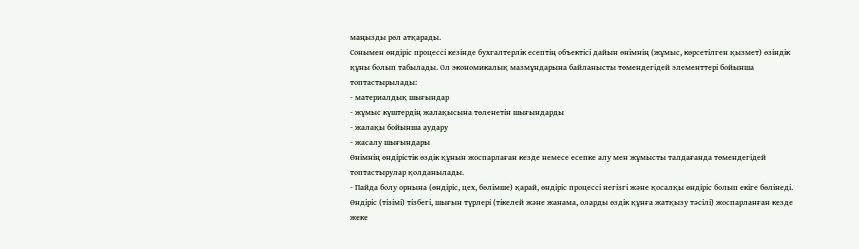маңызды рөл атқарады.
Сонымен өндіріс процессі кезінде бухгалтерлік есептің объектісі дайын өнімнің (жұмыс, көрсетілген қызмет) өзіндік құны болып табылады. Ол экономикалық мазмұндарына байланысты төмендегідей элементтері бойынша топтастырылады:
- материалдық шығындар
- жұмыс күштердің жалақысына төленетін шығындарды
- жалақы бойынша аудару
- жасалу шығындары
Өнімнің өндірістік өздік құнын жоспарлаған кезде немесе есепке алу мен жұмысты талдағанда төмендегідей топтастырулар қолданылады.
- Пайда болу орнына (өндіріс, цех, бөлімше) қарай, өндіріс процессі негізгі және қосалқы өндіріс болып екіге бөлінеді. Өндіріс (тізімі) тізбегі, шығын түрлері (тікелей және жанама, оларды өздік құнға жатқызу тәсілі) жоспарланған кезде жеке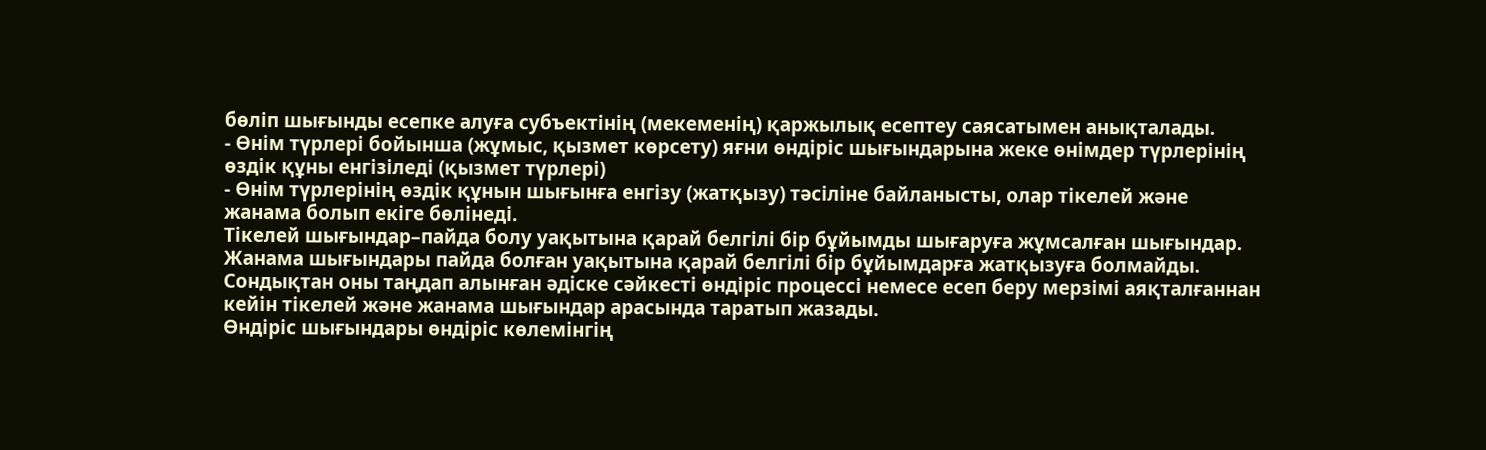бөліп шығынды есепке алуға субъектінің (мекеменің) қаржылық есептеу саясатымен анықталады.
- Өнім түрлері бойынша (жұмыс, қызмет көрсету) яғни өндіріс шығындарына жеке өнімдер түрлерінің өздік құны енгізіледі (қызмет түрлері)
- Өнім түрлерінің өздік құнын шығынға енгізу (жатқызу) тәсіліне байланысты, олар тікелей және жанама болып екіге бөлінеді.
Тікелей шығындар–пайда болу уақытына қарай белгілі бір бұйымды шығаруға жұмсалған шығындар. Жанама шығындары пайда болған уақытына қарай белгілі бір бұйымдарға жатқызуға болмайды. Сондықтан оны таңдап алынған әдіске сәйкесті өндіріс процессі немесе есеп беру мерзімі аяқталғаннан кейін тікелей және жанама шығындар арасында таратып жазады.
Өндіріс шығындары өндіріс көлемінгің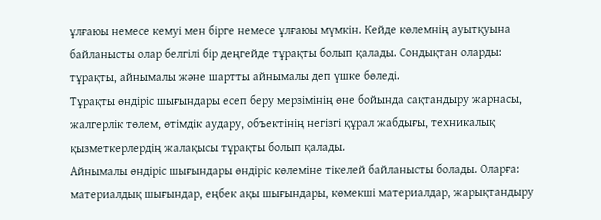ұлғаюы немесе кемуі мен бірге немесе ұлғаюы мүмкін. Кейде көлемнің ауытқуына байланысты олар белгілі бір деңгейде тұрақты болып қалады. Сондықтан оларды: тұрақты, айнымалы және шартты айнымалы деп үшке бөледі.
Тұрақты өндіріс шығындары есеп беру мерзімінің өне бойында сақтандыру жарнасы, жалгерлік төлем, өтімдік аудару, объектінің негізгі құрал жабдығы, техникалық қызметкерлердің жалақысы тұрақты болып қалады.
Айнымалы өндіріс шығындары өндіріс көлеміне тікелей байланысты болады. Оларға: материалдық шығындар, еңбек ақы шығындары, көмекші материалдар, жарықтандыру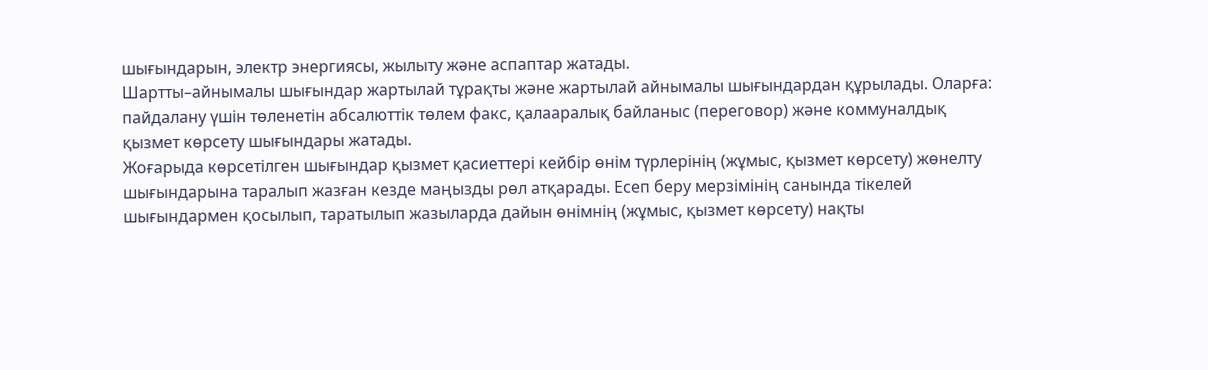шығындарын, электр энергиясы, жылыту және аспаптар жатады.
Шартты–айнымалы шығындар жартылай тұрақты және жартылай айнымалы шығындардан құрылады. Оларға: пайдалану үшін төленетін абсалюттік төлем факс, қалааралық байланыс (переговор) және коммуналдық қызмет көрсету шығындары жатады.
Жоғарыда көрсетілген шығындар қызмет қасиеттері кейбір өнім түрлерінің (жұмыс, қызмет көрсету) жөнелту шығындарына таралып жазған кезде маңызды рөл атқарады. Есеп беру мерзімінің санында тікелей шығындармен қосылып, таратылып жазыларда дайын өнімнің (жұмыс, қызмет көрсету) нақты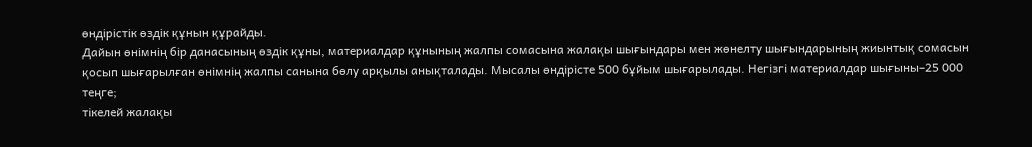өндірістік өздік құнын құрайды.
Дайын өнімнің бір данасының өздік құны, материалдар құнының жалпы сомасына жалақы шығындары мен жөнелту шығындарының жиынтық сомасын қосып шығарылған өнімнің жалпы санына бөлу арқылы анықталады. Мысалы өндірісте 500 бұйым шығарылады. Негізгі материалдар шығыны–25 000 теңге;
тікелей жалақы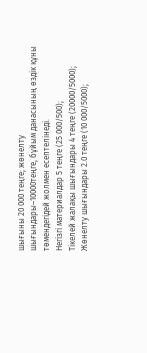шығыны 20 000 теңге; жөнелту шығындары–10000теңге, бұйым данасының өздік құны төмендегідей жолмен есептелінеді.
Негізгі материалдар 5 теңге (25 000/500);
Тікелей жалақы шығындары 4 теңге (20000/5000);
Жөнелту шығындары 2.0 теңге (10 000/5000);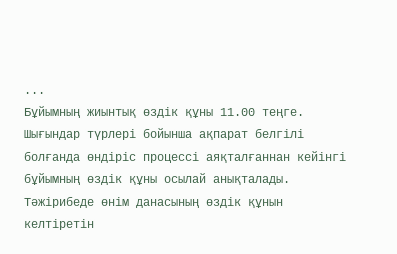...
Бұйымның жиынтық өздік құны 11.00 теңге.
Шығындар түрлері бойынша ақпарат белгілі болғанда өндіріс процессі аяқталғаннан кейінгі бұйымның өздік құны осылай анықталады.
Тәжірибеде өнім данасының өздік құнын келтіретін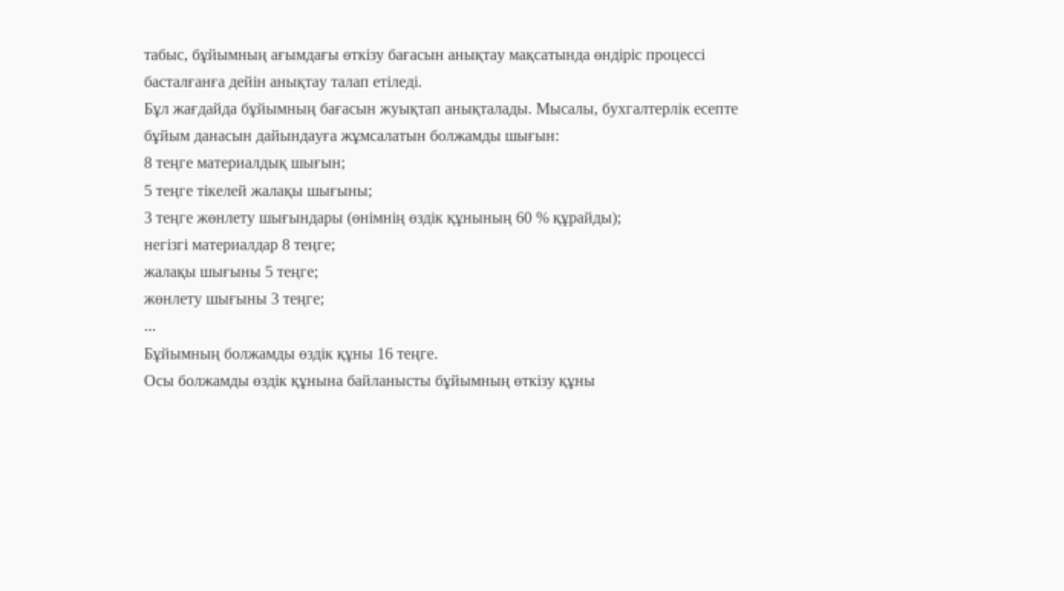табыс, бұйымның ағымдағы өткізу бағасын анықтау мақсатында өндіріс процессі басталғанға дейін анықтау талап етіледі.
Бұл жағдайда бұйымның бағасын жуықтап анықталады. Мысалы, бухгалтерлік есепте бұйым данасын дайындауға жұмсалатын болжамды шығын:
8 теңге материалдық шығын;
5 теңге тікелей жалақы шығыны;
3 теңге жөнлету шығындары (өнімнің өздік құнының 60 % құрайды);
негізгі материалдар 8 теңге;
жалақы шығыны 5 теңге;
жөнлету шығыны 3 теңге;
...
Бұйымның болжамды өздік құны 16 теңге.
Осы болжамды өздік құнына байланысты бұйымның өткізу құны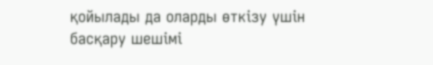қойылады да оларды өткізу үшін басқару шешімі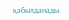қабылданады.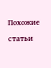Похожие статьи